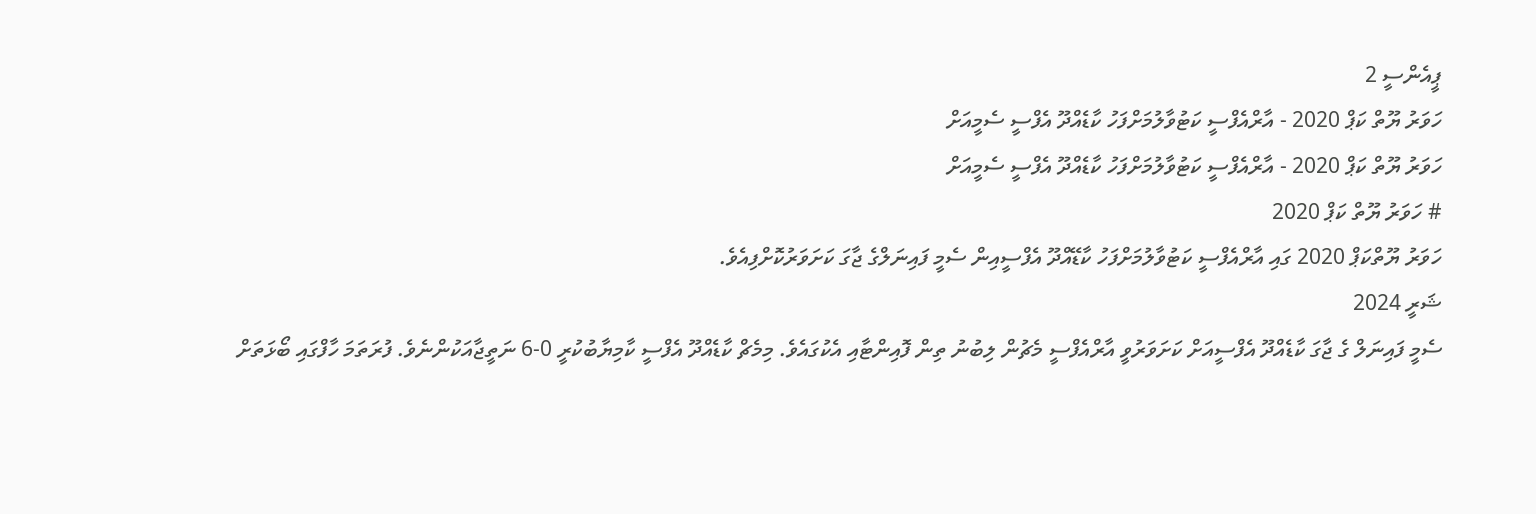ޕީއެންސީ 2
ހަވަރު ޔޫތް ކަޕް 2020 - އާރްއެފްސީ ކަޓުވާލުމަށްފަހު ކާޑެއްދޫ އެފްސީ ސެމީއަށް
ހަވަރު ޔޫތް ކަޕް 2020 - އާރްއެފްސީ ކަޓުވާލުމަށްފަހު ކާޑެއްދޫ އެފްސީ ސެމީއަށް
# ހަވަރު ޔޫތް ކަޕް 2020
ހަވަރު ޔޫތްކަޕް 2020 ގައި އާރްއެފްސީ ކަޓުވާލުމަށްފަހު ކާޑޭއްދޫ އެފްސީއިން ސެމީ ފައިނަލްގެ ޖާގަ ކަށަވަރުކޮށްފިއެވެ.
ޝަރީ 2024
ސެމީ ފައިނަލް ގެ ޖާގަ ކާޑެއްދޫ އެފްސީއަށް ކަށަވަރުވީ އާރްއެފްސީ މެޗުން ލިބުނު ތިން ފޮއިންޓާއި އެކުގައެވެ. މިމެޗް ކާޑެއްދޫ އެފްސީ ކާމިޔާބުކުރީ 0-6 ނަތީޖާއަކުންނެވެ. ފުރަތަމަ ހާފްގައި ބޯޅަތަށް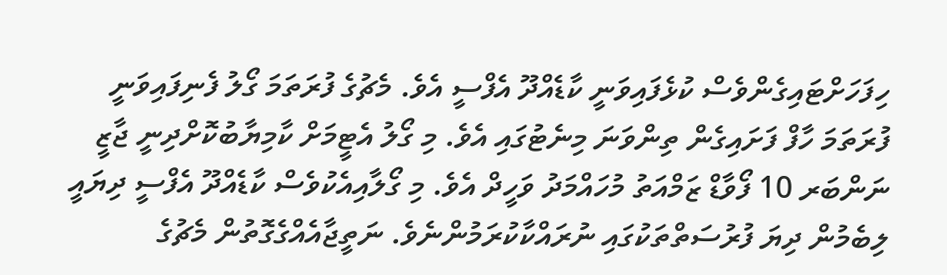ހިފަހަށްޓައިގެންވެސް ކުޅެފައިވަނީ ކާޑެއްދޫ އެފްސީ އެވެ. މެޗުގެ ފުރަތަމަ ގޯލު ފެނިފައިވަނީ ފުރަތަމަ ހާފް ފަށައިގެން ތިންވަނަ މިނެޓުގައި އެވެ. މި ގޯލު އެޓީމަށް ކާމިޔާބުކޮށްދިނީ ޖާޒީ ނަންބަރ 10 ފޯވާޑް ޒަމްއަތު މުހައްމަދު ވަހީދް އެވެ. މި ގޯލާއިއެކުވެސް ކާޑެއްދޫ އެފްސީ ދިޔައީ ލިބެމުން ދިޔަ ފުރުސަތްތަކުގައި ނުރައްކާކުރަމުންނެވެ. ނަތީޖާއެއްގެގޮތުން މެޗުގެ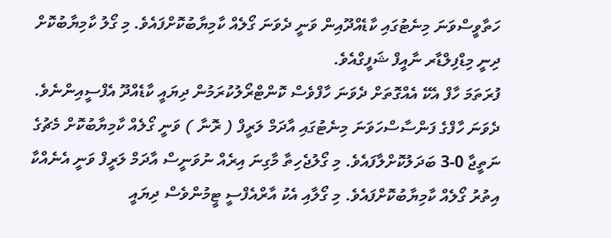ހަތާވީސްވަނަ މިނެޓުގައި ކާޑެއްދޫއިން ވަނީ ދެވަނަ ގޯލެއް ކާމިޔާބުކޮށްފައެވެ. މި ގޯލު ކާމިޔާބުކޮށް ދިނީ މިޑްފިލްޑާރ ނާއީފް ޝަފީގްއެވެ.
ފުރަތަމަ ހާފް އެކޭ އެއްގޮތަށް ދެވަނަ ހާފްވެސް ކޮންޓްރޯލުކުރަމުން ދިޔައީ ކާޑެއްދޫ އެފްސީއިންނެވެ. ދެވަނަ ހާފްގެ ފަންސާސްހަވަނަ މިނެޓުގައި އާދަމް ލަރީފް ( ރޮނާ ) ވަނީ ގޯލެއް ކާމިޔާބުކޮށް މެޗުގެ ނަތީޖާ 0-3 ބަދަލުކޮށްލާފައެވެ. މި ގޯލުޖެހިތާ މާގިނަ އިރެއް ނުވަނީސް އާދަމް ލަރީފް ވަނީ އެނެއްކާ އިތުރު ގޯލެއް ކާމިޔާބުކޮށްފައެވެ. މި ގޯލާއި އެކު އާރްއެފްސީ ޓީމުންވެސް ދިޔައީ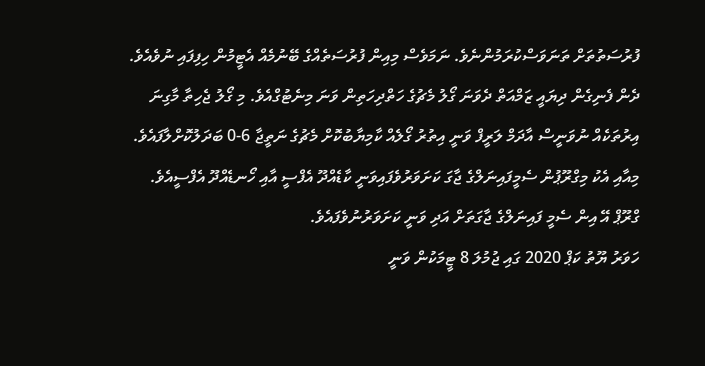ފުރުސަތުތަށް ތަނަވަސްކުރަމުންނެވެ. ނަމަވެސް މިއިން ފުރުސަތެއްގެ ބޭނުމެއް އެޓީމުން ހިފިފައި ނުވެއެވެ. ދެން ފެނިގެން ދިޔައީ ޒަމްއަތް ދެވަނަ ގޯލު މެޗުގެ ހަތްދިހަތިން ވަނަ މިނެޓުގްއެވެ. މި ގޯލު ޖެހިތާ މާގިނަ އިރުތަކެއް ނުވަނީސް އާދަމް ލަރީފް ވަނީ އިތުރު ގޯލެއް ކާމިޔާބުކޮށް މެޗުގެ ނަތީޖާ 6-0 ބަދަލުކޮށްލާފައެވެ.
މިއާއި އެކު މިގްރޫޕުން ސެމީފައިނަލްގެ ޖާގަ ކަށަވަރުވެފައިވަނީ ކާޑެއްދޫ އެފްސީ އާއި ހޯނޑެއްދޫ އެފްސީއެވެ. ގްރޫޕް އޭ އިން ސެމީ ފައިނަލްގެ ޖާގަތަށް އަދި ވަނީ ކަށަވަރުނުވެފައެވެ.
ހަވަރު ޔޫތު ކަޕް 2020 ގައި ޖުމުލަ 8 ޓީމަކުން ވަނީ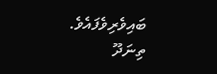ބައިވެރިވެފައެވެ. ތިނަދޫ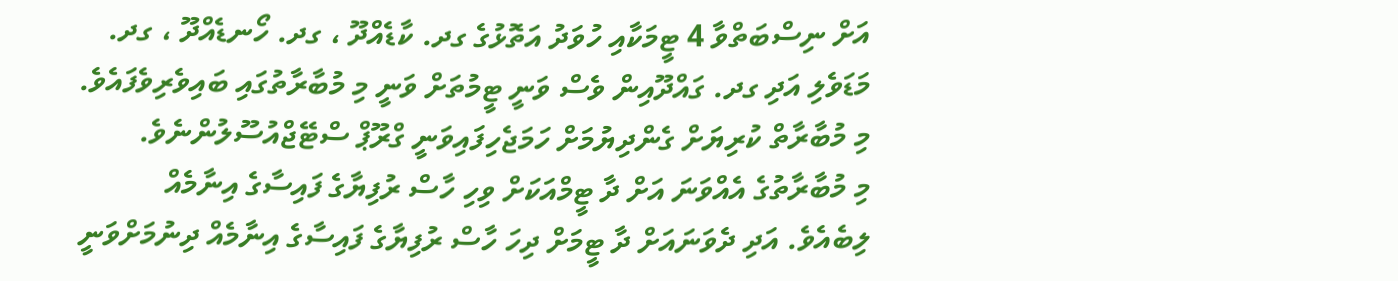އަށް ނިސްބަތްވާ 4 ޓީމަކާއި ހުވަދު އަތޮޅުގެ ގދ. ކާޑެއްދޫ ، ގދ. ހޯނޑެއްދޫ ، ގދ. މަޑަވެލި އަދި ގދ. ގައްދޫއިން ވެސް ވަނީ ޓީމުތަށް ވަނީ މި މުބާރާތުގައި ބައިވެރިވެފައެވެ. މި މުބާރާތް ކުރިޔަށް ގެންދިޔުމަށް ހަމަޖެހިފައިވަނީ ގްރޫޕް ސްޓޭޖްއުސޫލުންނެވެ.
މި މުބާރާތުގެ އެއްވަނަ އަށް ދާ ޓީމްއަކަށް ވިހި ހާސް ރުފިޔާގެ ފައިސާގެ އިނާމެއް ލިބެއެވެ. އަދި ދެވަނައަށް ދާ ޓީމަށް ދިހަ ހާސް ރުފިޔާގެ ފައިސާގެ އިނާމެއް ދިނުމަށްވަނީ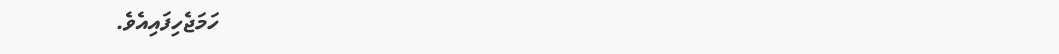ހަމަޖެހިފައިއެވެ.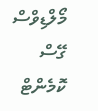މޯލްޑިވްސް ގޭސް
ކޮމެންޓް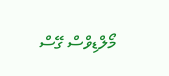މޯލްޑިވްސް ގޭސް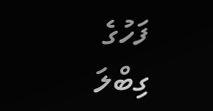ފަހުގެ
ގިބްލަ